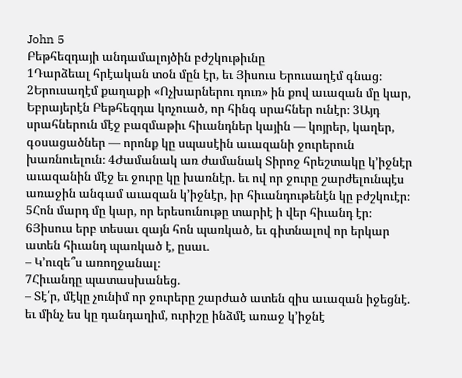John 5
Բեթհեզդայի անդամալոյծին բժշկութիւնը
1Դարձեալ հրէական տօն մըն էր, եւ Յիսուս Երուսաղէմ գնաց։ 2Երուսաղէմ քաղաքի «Ոչխարներու դուռ» ին քով աւազան մը կար, Եբրայերէն Բեթհեզդա կոչուած, որ հինգ սրահներ ունէր։ 3Այդ սրահներուն մէջ բազմաթիւ հիւանդներ կային — կոյրեր, կաղեր, գօսացածներ — որոնք կը սպասէին աւազանի ջուրերուն խառնուելուն։ 4Ժամանակ առ ժամանակ Տիրոջ հրեշտակը կ՚իջնէր աւազանին մէջ եւ ջուրը կը խառնէր. եւ ով որ ջուրը շարժելունպէս առաջին անգամ աւազան կ՚իջնէր, իր հիւանդութենէն կը բժշկուէր։
5Հոն մարդ մը կար, որ երեսունութը տարիէ ի վեր հիւանդ էր։ 6Յիսուս երբ տեսաւ զայն հոն պառկած, եւ գիտնալով որ երկար ատեն հիւանդ պառկած է, ըսաւ.
– Կ՚ուզե՞ս առողջանալ։
7Հիւանդը պատասխանեց.
– Տէ՛ր, մէկը չունիմ որ ջուրերը շարժած ատեն զիս աւազան իջեցնէ. եւ մինչ ես կը դանդաղիմ, ուրիշը ինձմէ առաջ կ՚իջնէ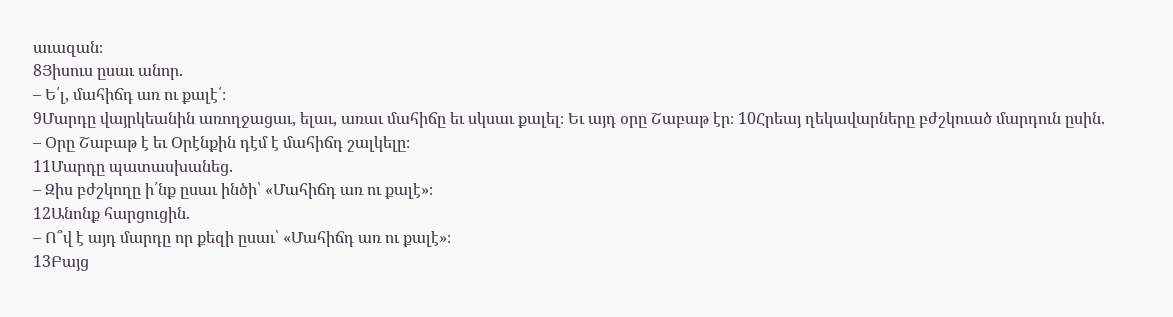աւազան։
8Յիսուս ըսաւ անոր.
– Ե՛լ, մահիճդ առ ու քալէ՛։
9Մարդը վայրկեանին առողջացաւ, ելաւ, առաւ մահիճը եւ սկսաւ քալել։ Եւ այդ օրը Շաբաթ էր։ 10Հրեայ ղեկավարները բժշկուած մարդուն ըսին.
– Օրը Շաբաթ է եւ Օրէնքին դէմ է մահիճդ շալկելը։
11Մարդը պատասխանեց.
– Զիս բժշկողը ի՛նք ըսաւ ինծի՝ «Մահիճդ առ ու քալէ»։
12Անոնք հարցուցին.
– Ո՞վ է այդ մարդը որ քեզի ըսաւ՝ «Մահիճդ առ ու քալէ»։
13Բայց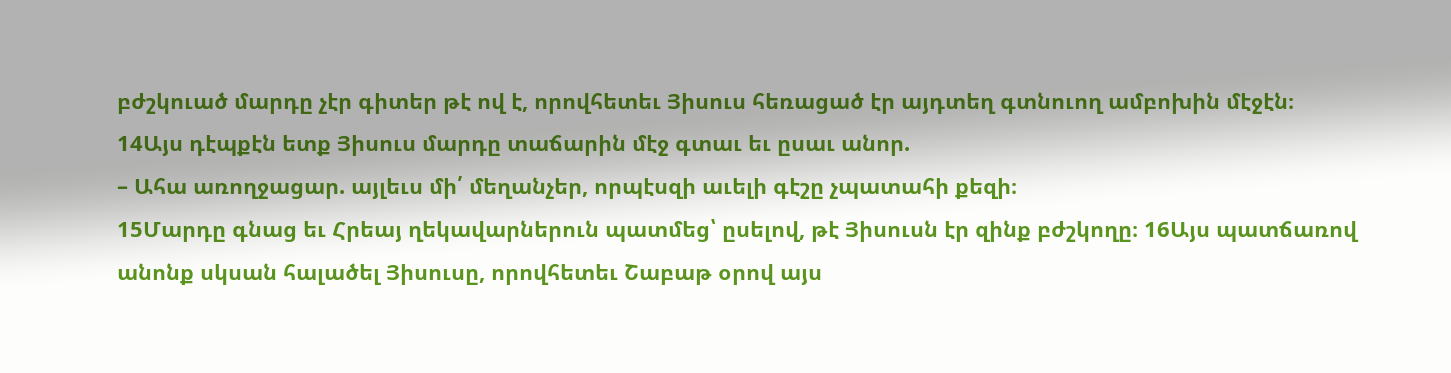բժշկուած մարդը չէր գիտեր թէ ով է, որովհետեւ Յիսուս հեռացած էր այդտեղ գտնուող ամբոխին մէջէն։
14Այս դէպքէն ետք Յիսուս մարդը տաճարին մէջ գտաւ եւ ըսաւ անոր.
– Ահա առողջացար. այլեւս մի՛ մեղանչեր, որպէսզի աւելի գէշը չպատահի քեզի։
15Մարդը գնաց եւ Հրեայ ղեկավարներուն պատմեց՝ ըսելով, թէ Յիսուսն էր զինք բժշկողը։ 16Այս պատճառով անոնք սկսան հալածել Յիսուսը, որովհետեւ Շաբաթ օրով այս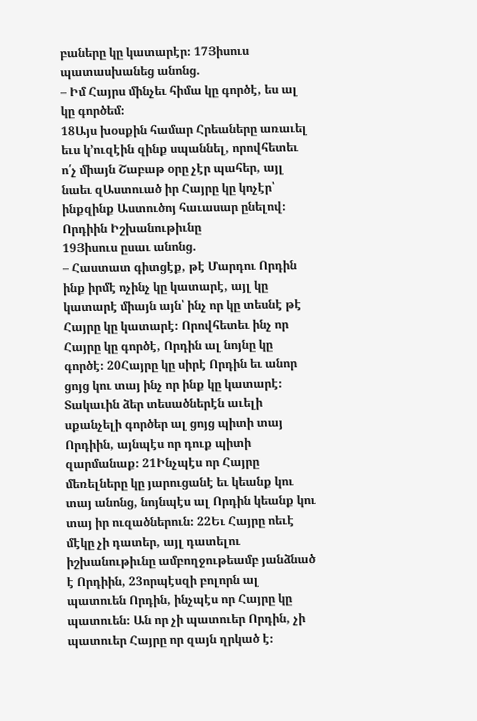բաները կը կատարէր։ 17Յիսուս պատասխանեց անոնց.
– Իմ Հայրս մինչեւ հիմա կը գործէ, ես ալ կը գործեմ։
18Այս խօսքին համար Հրեաները առաւել եւս կ՚ուզէին զինք սպաննել, որովհետեւ ո՛չ միայն Շաբաթ օրը չէր պահեր, այլ նաեւ զԱստուած իր Հայրը կը կոչէր՝ ինքզինք Աստուծոյ հաւասար ընելով։
Որդիին Իշխանութիւնը
19Յիսուս ըսաւ անոնց.
– Հաստատ գիտցէք, թէ Մարդու Որդին ինք իրմէ ոչինչ կը կատարէ, այլ կը կատարէ միայն այն՝ ինչ որ կը տեսնէ թէ Հայրը կը կատարէ։ Որովհետեւ ինչ որ Հայրը կը գործէ, Որդին ալ նոյնը կը գործէ։ 20Հայրը կը սիրէ Որդին եւ անոր ցոյց կու տայ ինչ որ ինք կը կատարէ։ Տակաւին ձեր տեսածներէն աւելի սքանչելի գործեր ալ ցոյց պիտի տայ Որդիին, այնպէս որ դուք պիտի զարմանաք։ 21Ինչպէս որ Հայրը մեռելները կը յարուցանէ եւ կեանք կու տայ անոնց, նոյնպէս ալ Որդին կեանք կու տայ իր ուզածներուն։ 22Եւ Հայրը ոեւէ մէկը չի դատեր, այլ դատելու իշխանութիւնը ամբողջութեամբ յանձնած է Որդիին, 23որպէսզի բոլորն ալ պատուեն Որդին, ինչպէս որ Հայրը կը պատուեն։ Ան որ չի պատուեր Որդին, չի պատուեր Հայրը որ զայն ղրկած է։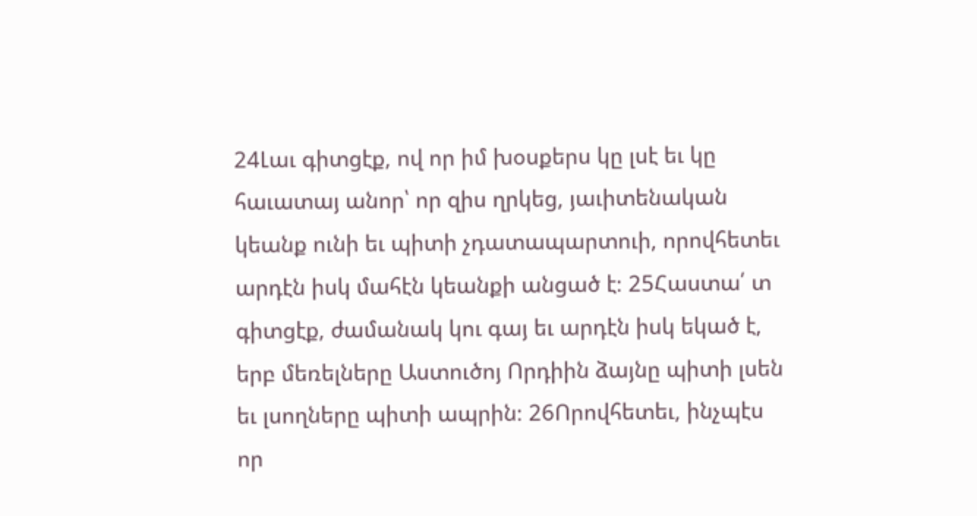24Լաւ գիտցէք, ով որ իմ խօսքերս կը լսէ եւ կը հաւատայ անոր՝ որ զիս ղրկեց, յաւիտենական կեանք ունի եւ պիտի չդատապարտուի, որովհետեւ արդէն իսկ մահէն կեանքի անցած է։ 25Հաստա՛ տ գիտցէք, ժամանակ կու գայ եւ արդէն իսկ եկած է, երբ մեռելները Աստուծոյ Որդիին ձայնը պիտի լսեն եւ լսողները պիտի ապրին։ 26Որովհետեւ, ինչպէս որ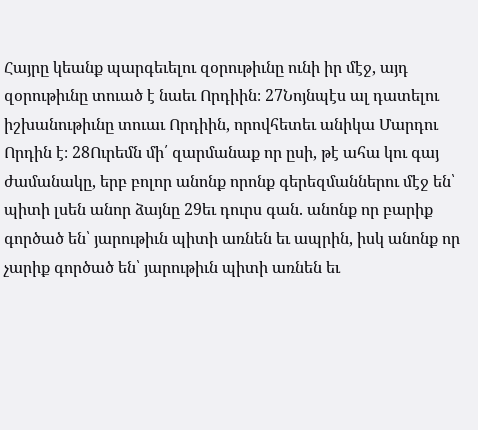Հայրը կեանք պարգեւելու զօրութիւնը ունի իր մէջ, այդ զօրութիւնը տուած է նաեւ Որդիին։ 27Նոյնպէս ալ դատելու իշխանութիւնը տուաւ Որդիին, որովհետեւ անիկա Մարդու Որդին է։ 28Ուրեմն մի՛ զարմանաք որ ըսի, թէ ահա կու գայ ժամանակը, երբ բոլոր անոնք որոնք գերեզմաններու մէջ են՝ պիտի լսեն անոր ձայնը 29եւ դուրս գան. անոնք որ բարիք գործած են՝ յարութիւն պիտի առնեն եւ ապրին, իսկ անոնք որ չարիք գործած են՝ յարութիւն պիտի առնեն եւ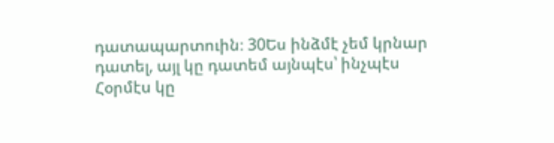դատապարտուին։ 30Ես ինձմէ չեմ կրնար դատել, այլ կը դատեմ այնպէս՝ ինչպէս Հօրմէս կը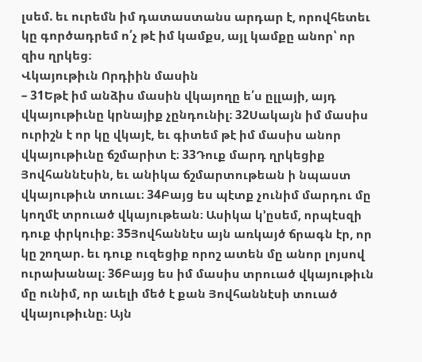լսեմ. եւ ուրեմն իմ դատաստանս արդար է, որովհետեւ կը գործադրեմ ո՛չ թէ իմ կամքս, այլ կամքը անոր՝ որ զիս ղրկեց։
Վկայութիւն Որդիին մասին
– 31Եթէ իմ անձիս մասին վկայողը ե՛ս ըլլայի, այդ վկայութիւնը կրնայիք չընդունիլ։ 32Սակայն իմ մասիս ուրիշն է որ կը վկայէ, եւ գիտեմ թէ իմ մասիս անոր վկայութիւնը ճշմարիտ է։ 33Դուք մարդ ղրկեցիք Յովհաննէսին, եւ անիկա ճշմարտութեան ի նպաստ վկայութիւն տուաւ։ 34Բայց ես պէտք չունիմ մարդու մը կողմէ տրուած վկայութեան։ Ասիկա կ՚ըսեմ, որպէսզի դուք փրկուիք։ 35Յովհաննէս այն առկայծ ճրագն էր, որ կը շողար. եւ դուք ուզեցիք որոշ ատեն մը անոր լոյսով ուրախանալ։ 36Բայց ես իմ մասիս տրուած վկայութիւն մը ունիմ, որ աւելի մեծ է քան Յովհաննէսի տուած վկայութիւնը։ Այն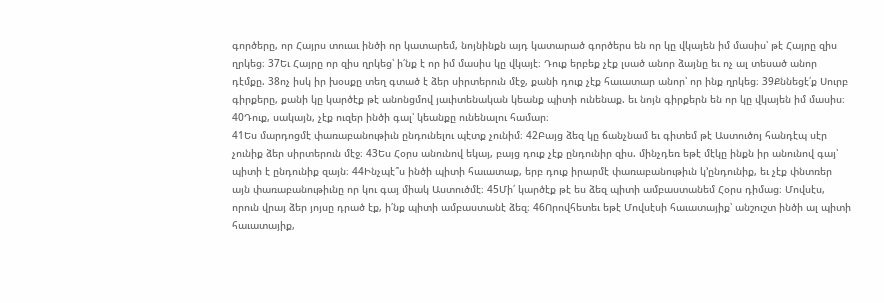գործերը, որ Հայրս տուաւ ինծի որ կատարեմ, նոյնինքն այդ կատարած գործերս են որ կը վկայեն իմ մասիս՝ թէ Հայրը զիս ղրկեց։ 37Եւ Հայրը որ զիս ղրկեց՝ ի՛նք է որ իմ մասիս կը վկայէ։ Դուք երբեք չէք լսած անոր ձայնը եւ ոչ ալ տեսած անոր դէմքը. 38ոչ իսկ իր խօսքը տեղ գտած է ձեր սիրտերուն մէջ, քանի դուք չէք հաւատար անոր՝ որ ինք ղրկեց։ 39Քննեցէ՛ք Սուրբ գիրքերը, քանի կը կարծէք թէ անոնցմով յաւիտենական կեանք պիտի ունենաք. եւ նոյն գիրքերն են որ կը վկայեն իմ մասիս։ 40Դուք, սակայն, չէք ուզեր ինծի գալ՝ կեանքը ունենալու համար։
41Ես մարդոցմէ փառաբանութիւն ընդունելու պէտք չունիմ։ 42Բայց ձեզ կը ճանչնամ եւ գիտեմ թէ Աստուծոյ հանդէպ սէր չունիք ձեր սիրտերուն մէջ։ 43Ես Հօրս անունով եկայ, բայց դուք չէք ընդունիր զիս. մինչդեռ եթէ մէկը ինքն իր անունով գայ՝ պիտի է ընդունիք զայն։ 44Ինչպէ՞ս ինծի պիտի հաւատաք, երբ դուք իրարմէ փառաբանութիւն կ՚ընդունիք, եւ չէք փնտռեր այն փառաբանութիւնը որ կու գայ միակ Աստուծմէ։ 45Մի՛ կարծէք թէ ես ձեզ պիտի ամբաստանեմ Հօրս դիմաց։ Մովսէս, որուն վրայ ձեր յոյսը դրած էք, ի՛նք պիտի ամբաստանէ ձեզ։ 46Որովհետեւ եթէ Մովսէսի հաւատայիք՝ անշուշտ ինծի ալ պիտի հաւատայիք,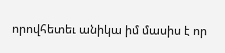որովհետեւ անիկա իմ մասիս է որ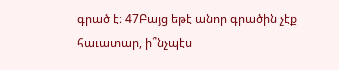գրած է։ 47Բայց եթէ անոր գրածին չէք հաւատար, ի՞նչպէս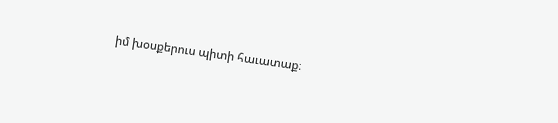իմ խօսքերուս պիտի հաւատաք։